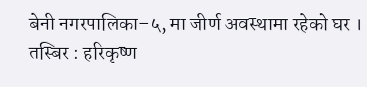बेनी नगरपालिका–५, मा जीर्ण अवस्थामा रहेको घर । तस्बिर : हरिकृष्ण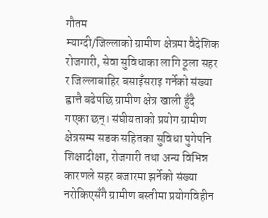गौतम
म्याग्दी/जिल्लाको ग्रामीण क्षेत्रमा वैदेशिक रोजगारी, सेवा सुविधाका लागि ठूला सहर र जिल्लाबाहिर बसाइँसराइ गर्नेको संख्या ह्वात्तै बढेपछि ग्रामीण क्षेत्र खाली हुँदै गएका छन्। संघीयताको प्रयोग ग्रामीण क्षेत्रसम्म सडक सहितका सुविधा पुगेपनि शिक्षादीक्षा, रोजगारी तथा अन्य विभिन्न कारणले सहर बजारमा झर्नेको संख्या नरोकिएसँगै ग्रामीण बस्तीमा प्रयोगविहीन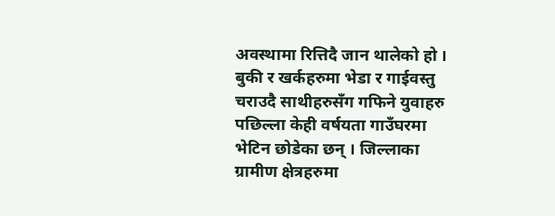अवस्थामा रित्तिदै जान थालेको हो ।
बुकी र खर्कहरुमा भेडा र गाईवस्तु चराउदै साथीहरुसँग गफिने युवाहरु पछिल्ला केही वर्षयता गाउँघरमा भेटिन छोडेका छन् । जिल्लाका ग्रामीण क्षेत्रहरुमा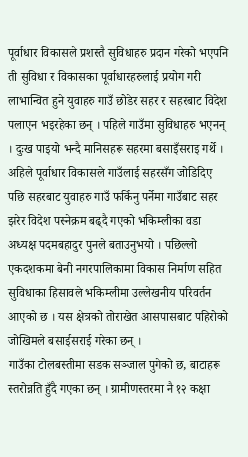पूर्वाधार विकासले प्रशस्तै सुविधाहरु प्रदान गरेको भएपनि ती सुविधा र विकासका पूर्वाधारहरुलाई प्रयोग गरी लाभान्वित हुने युवाहरु गाउँ छोडेर सहर र सहरबाट विदेश पलाएन भइरहेका छन् । पहिले गाउँमा सुविधाहरु भएनन् । दुःख पाइयो भन्दै मानिसहरू सहरमा बसाइँसराइ गर्थे । अहिले पूर्वाधार विकासले गाउँलाई सहरसँग जोडिदिए पछि सहरबाट युवाहरु गाउँ फर्किनु पर्नेमा गाउँबाट सहर झरेर विदेश पस्नेक्रम बढ्दै गएको भकिम्लीका वडा अध्यक्ष पदमबहादुर पुनले बताउनुभयो । पछिल्लो एकदशकमा बेनी नगरपालिकामा विकास निर्माण सहित सुविधाका हिसावले भकिम्लीमा उल्लेखनीय परिवर्तन आएको छ । यस क्षेत्रको तोराखेत आसपासबाट पहिरोको जोखिमले बसाईसराई गरेका छन् ।
गाउँका टोलबस्तीमा सडक सञ्जाल पुगेको छ, बाटाहरू स्तरोन्नति हुँदै गएका छन् । ग्रामीणस्तरमा नै १२ कक्षा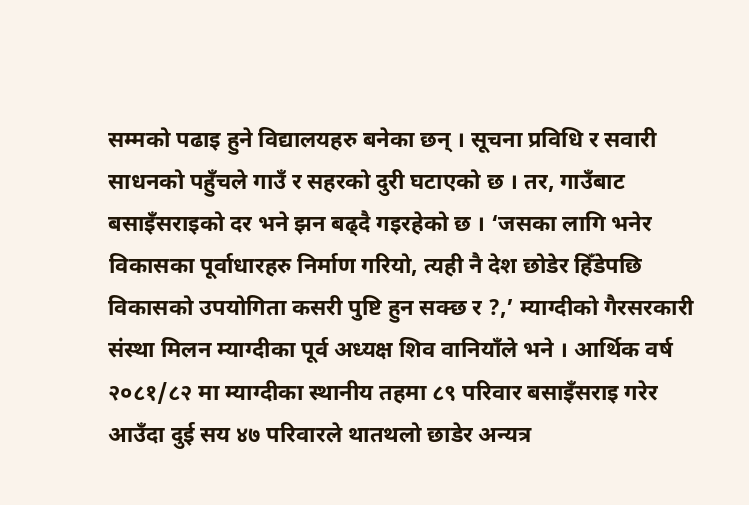सम्मको पढाइ हुने विद्यालयहरु बनेका छन् । सूचना प्रविधि र सवारी साधनको पहुँचले गाउँ र सहरको दुरी घटाएको छ । तर, गाउँबाट बसाइँसराइको दर भने झन बढ्दै गइरहेको छ । ‘जसका लागि भनेर विकासका पूर्वाधारहरु निर्माण गरियो, त्यही नै देश छोडेर हिँडेपछि विकासको उपयोगिता कसरी पुष्टि हुन सक्छ र ?,’ म्याग्दीको गैरसरकारी संस्था मिलन म्याग्दीका पूर्व अध्यक्ष शिव वानियाँले भने । आर्थिक वर्ष २०८१/८२ मा म्याग्दीका स्थानीय तहमा ८९ परिवार बसाइँसराइ गरेर आउँदा दुई सय ४७ परिवारले थातथलो छाडेर अन्यत्र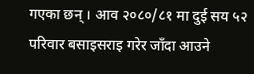गएका छन् । आव २०८०/८१ मा दुई सय ५२ परिवार बसाइसराइ गरेर जाँदा आउने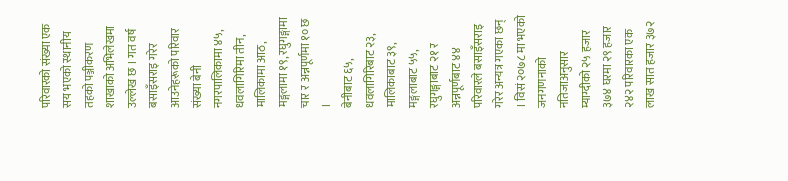परिवारको संख्या एक सय भएको स्थानीय तहको पञ्जीकरण शाखाको अभिलेखमा उल्लेख छ । गत वर्ष बसाइँसराइ गरेर आउनेहरूको परिवार संख्या बेनी नगरपालिकामा ४५, धवलागिरिमा तीन, मालिकामा आठ, मङ्गलामा १९, रघुगङ्गामा चार र अन्नपूर्णमा १० छ ।
बेनीबाट ६५, धवलागिरिबाट २३, मालिकाबाट ३९, मङ्गलाबाट ५५, रघुगङ्गाबाट २१ र अन्नपूर्णबाट ४४ परिवारले बसाइँसराइ गरेर अन्यत्र गएका छन् । विसं २०७८ मा भएको जनगणनाको नतिजाअनुसार म्याग्दीको २५ हजार ३७४ घरमा २९ हजार २४२ परिवारका एक लाख सात हजार ३७२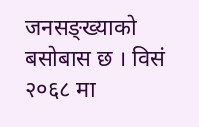जनसङ्ख्याको बसोबास छ । विसं २०६८ मा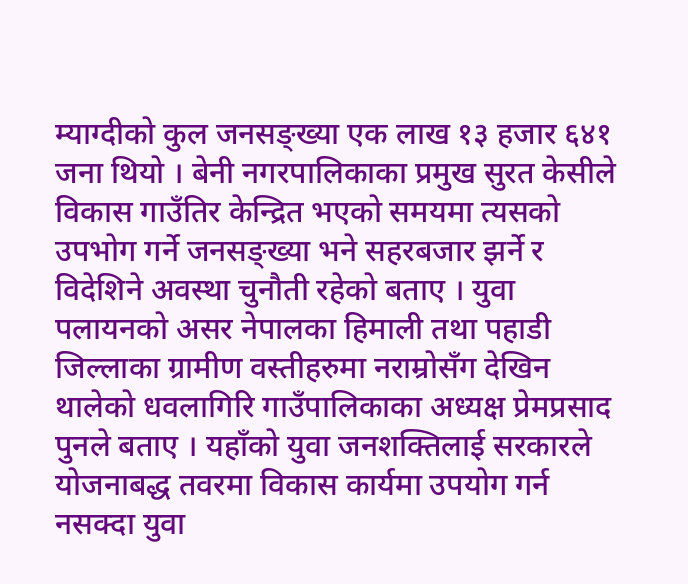म्याग्दीको कुल जनसङ्ख्या एक लाख १३ हजार ६४१ जना थियो । बेनी नगरपालिकाका प्रमुख सुरत केसीले विकास गाउँतिर केन्द्रित भएको समयमा त्यसको उपभोग गर्ने जनसङ्ख्या भने सहरबजार झर्ने र विदेशिने अवस्था चुनौती रहेको बताए । युवा पलायनको असर नेपालका हिमाली तथा पहाडी जिल्लाका ग्रामीण वस्तीहरुमा नराम्रोसँग देखिन थालेको धवलागिरि गाउँपालिकाका अध्यक्ष प्रेमप्रसाद पुनले बताए । यहाँको युवा जनशक्तिलाई सरकारले योजनाबद्ध तवरमा विकास कार्यमा उपयोग गर्न नसक्दा युवा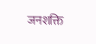जनशक्ति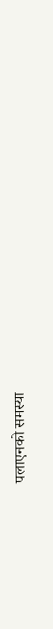पलाएनको समस्या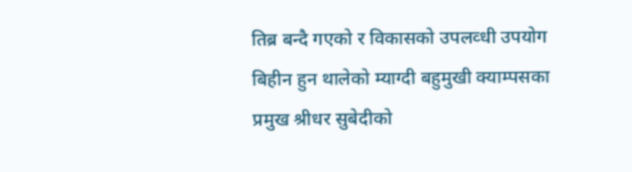तिब्र बन्दै गएको र विकासको उपलव्धी उपयोग बिहीन हुन थालेको म्याग्दी बहुमुखी क्याम्पसका प्रमुख श्रीधर सुबेदीको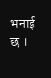भनाई छ ।